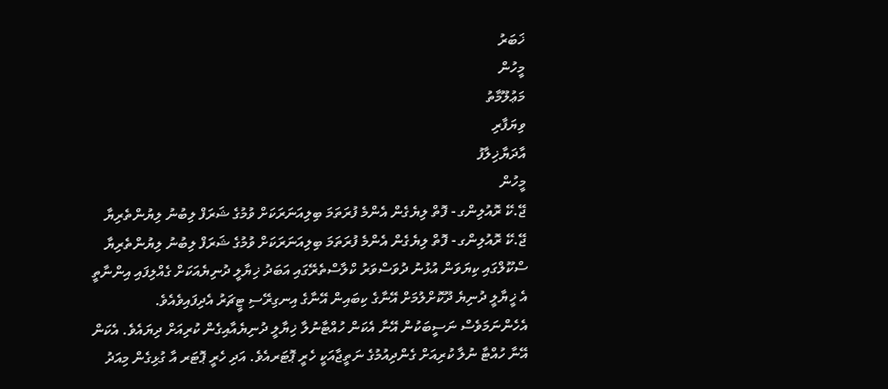ޚަބަރު
މީހުން
މަޢުލޫމާތު
ވިޔަފާރި
އާދަޔާޚިލާފު
މީހުން
ޖޭ.ކޭ ރޮއުލިންގ - ފޮތް ލިޔެގެން އެންމެ ފުރަތަމަ ބިލިއަނަރަކަށް ވުމުގެ ޝަރަފް ލިބުނު ލިޔުންތެރިޔާ
ޖޭ.ކޭ ރޮއުލިންގ - ފޮތް ލިޔެގެން އެންމެ ފުރަތަމަ ބިލިއަނަރަކަށް ވުމުގެ ޝަރަފް ލިބުނު ލިޔުންތެރިޔާ
ސްކޫލްގައި ކިޔަވަން އުޅުނު ދުވަސްވަރު ކްލާސްތެރޭގައި އަބަދު ޚިޔާލީ ދުނިޔެއަކަށް ގެއްލިފައި އިންނާތީ އެ ޚީޔާލީ ދުނިޔެ ދޫކޮށްލުމަށް އޭނާގެ ކިބައިން އޭނާގެ އިނގިރޭސި ޓީޗަރު އެދިފައިވެއެވެ. އެހެންނަމަވެސް ނަސީބަކުން އޭނާ އެކަން ހުއްޓާނުލާ ޚިޔާލީ ދުނިޔެއާއިގެން ކުރިއަށް ދިޔައެވެ. އެކަން އޭނާ ހުއްޓާ ނުލާ ކުރިއަށް ގެންދިއުމުގެ ނަތީޖާއަކީ ހެރީ ޕޮޓަރއެވެ. އަދި ހެރީ ޕޮޓަރ އާ ގުޅިގެން މިއަދު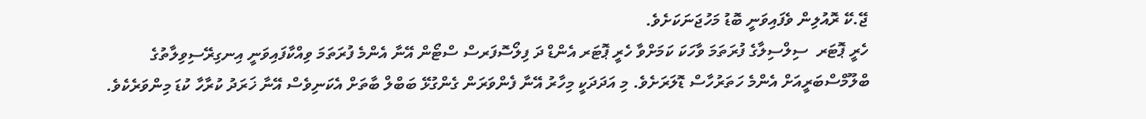ޖޭ.ކޭ ރޮއުލިން ވެފައިވަނީ ބޮޑު މަހުޖަނަކަށެވެ.
ހެރީ ޕޮޓަރ  ސިލްސިލާގެ ފުރަތަމަ ވާހަކަ ކަމަށްވާ ހެރީ ޕޮޓަރ އެންޑް ދަ ފިލޯސޮފަރސް ސްޓޯން އޭނާ އެންމެ ފުރަތަމަ ވިއްކާފައިވަނީ އިނގިރޭސިވިލާތުގެ  ބްލޫމްސްބަރީއަށް އެންމެ ހަތަރުހާސް ޑޮލަރަށެވެ. މި އަދަދަކީ މިހާރު އޭނާ ފެންވަރަން ގެންގުޅޭ ބަބްލް ބާތަށް އެކަނިވެސް އޭނާ ޚަރަދު ކުރާހާ ކުޑަ މިންވަރެކެވެ.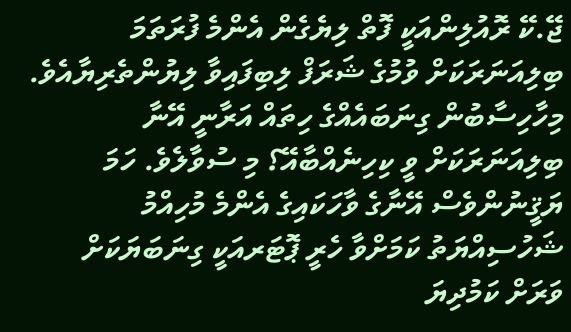ޖޭ.ކޭ ރޮއުލިންއަކީ ފޮތް ލިޔެގެން އެންމެ ފުރަތަމަ ބިލިއަނަރަކަށް ވުމުގެ ޝަރަފް ލިބިފައިވާ ލިޔުންތެރިޔާއެވެ. މިހާހިސާބުން ގިނަބައެއްގެ ހިތައް އަރާނީ އޭނާ ބިލިއަނަރަކަށް ވީ ކިހިނެއްބާއޭ؟ މި ސުވާލެވެ. ހަމަ ޔަޤީނުންވެސް އޭނާގެ ވާހަކައިގެ އެންމެ މުހިއްމު ޝަހުސިއްޔަތު ކަމަށްވާ ހެރީ ޕޮޓަރއަކީ ގިނަބަޔަކަށް ވަރަށް ކަމުދިޔަ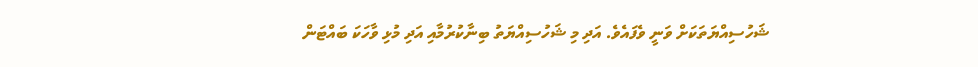ޝަހުސިއްޔަތަކަށް ވަނީ ވެފައެވެ. އަދި މި ޝަހުސިއްޔަތު ބިނާކުރުމާއި އަދި މުޅި ވާހަކަ ބައްޓަން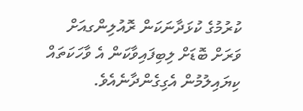ކުރުމުގެ ކުޅަދާނަކަން ރޮއުލިންގއަށް ވަރަށް ބޮޑަށް ލިބިފައިވާކަން އެ ވާހަކަތައް ކިޔައިލުމުން އެގިގެންދާނެއެވެ.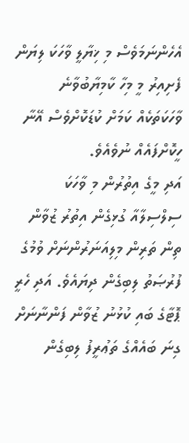އެހެންނަމަވެސް މި ޚިޔާލީ ވާހަކަ ލިޔަން ފެށިއިރު މީ މިހާ ކާމިޔާބުވާނެ ވާހަކަތަކެއް ކަމަށް ކުޑަކޮށްވެސް އޭނާ ހީކޮށްފައެއް ނުވެއެވެ.
އަދި މީގެ އިތުރުން މި ވާހަކަ ސިލްސިލާއާ ގުޅިގެން އިތުރު ޒުވާން ތިން ތަރިން މިލިއަނަރުންނަށް ވުމުގެ ފުރުޞަތު ލިބިގެން ދިޔައެވެ. އަދި ހެރީ ޕޮޓާގެ ބައި ކުޅުނު ޒުވާން ފަންނާނަށް ގިނަ ބައެއްގެ ތަޢުރީފު ލިބިގެން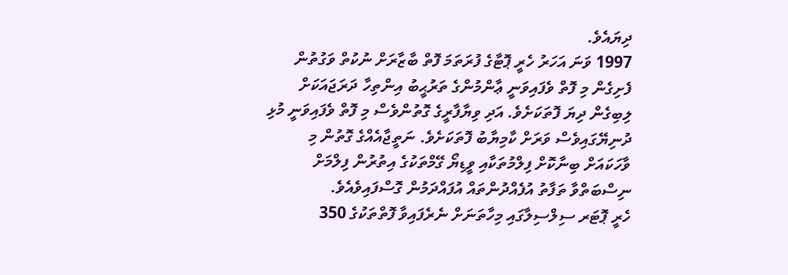ދިޔައެވެ.
1997 ވަނަ އަހަރު ހެރީ ޕޮޓާގެ ފުރަތަމަ ފޮތް ބާޒާރަށް ނުކުތް ވަގުތުން ފެށިގެން މި ފޮތް ވެފައިވަނީ ޢާންމުންގެ ތަރުޙީބު އިންތިހާ ދަރަޖައަކަށް ލިބިގެން ދިޔަ ފޮތަކަށެވެ. އަދި ވިޔާފާރީގެ ގޮތުންވެސް މި ފޮތް ވެފައިވަނީ މުޅި ދުނިޔޭގައިވެސް ވަރަށް ކާމިޔާބު ފޮތަކަށެވެ. ނަތީޖާއެއްގެ ގޮތުން މި ވާހަކައަށް ބިނާކޮށް ފިލްމުތަކާއި ވީޑިޔޯ ގޭމްތަކުގެ އިތުރުން ފިލްމަށް ނިސްބަތްވާ ތަފާތު އުފެއްދުންތައް އުފައްދަމުން ގޮސްފައިވެއެވެ.
ހެރީ ޕޮޓަރ ސިލްސިލާގައި މިހާތަނަށް ނެރެފައިވާ ފޮތްތަކުގެ 350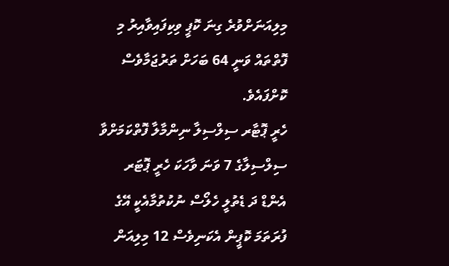މިލިއަނަށްވުރެ ގިނަ ކޮޕީ ވިކިފައިވާއިރު މި ފޮތްތައް ވަނީ 64 ބަހަށް ތަރުޖަމާވެސް ކޮށްފައެވެ.
ހެރީ ޕޮޓާރ ސިލްސިލާ ނިންމާލާ ފޮތްކަމަށްވާ ސިލްސިލާގެ 7 ވަނަ ވާހަކަ ހެރީ ޕޮޓަރ އެންޑް ދަ ޑެތުލީ ހެލޯސް ނުކުތުމާއެކީ އޭގެ ފުރަތަމަ ކޮޕީން އެކަނިވެސް 12 މިލިއަން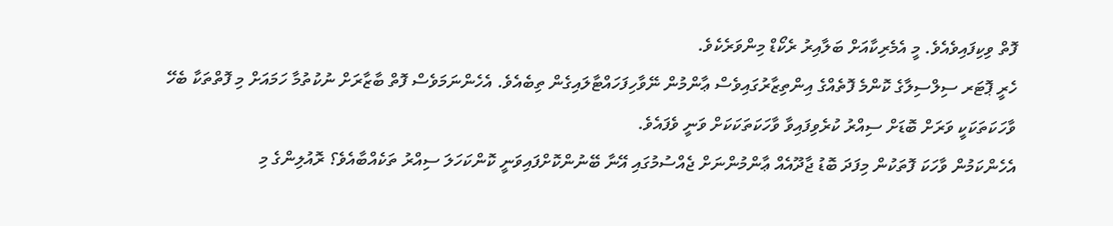ފޮތް ވިކިފައިވެއެވެ. މީ އެމެރިކާއަށް ބަލާއިރު ރެކޯޑް މިންވަރެކެވެ.
ހެރީ ޕޮޓަރ ސިލްސިލާގެ ކޮންމެ ފޮތެއްގެ އިންތިޒާރުގައިވެސް ޢާންމުން ނޭވާހިފަހައްޓާލައިގެން ތިބެއެވެ. އެހެންނަމަވެސް ފޮތް ބާޒާރަށް ނުކުތުމާ ހަމައަށް މި ފޮތްތަކާ ބެހޭ ވާހަކަތަކަކީ ވަރަށް ބޮޑަށް ސިއްރު ކުރެވިފައިވާ ވާހަކަތަކަކަށް ވަނީ ވެފައެވެ.
އެހެންކަމުން ވާހަކަ ފޮތަކުން މިފަދަ ބޮޑު ޖާދޫއެއް ޢާންމުންނަށް ޖެއްސުމުގައި އޭނާ ބޭނުންކޮށްފައިވަނީ ކޮންކަހަލަ ސިއްރު ތަކެއްބާއެވެ؟ ރޮއުލިންގެ މި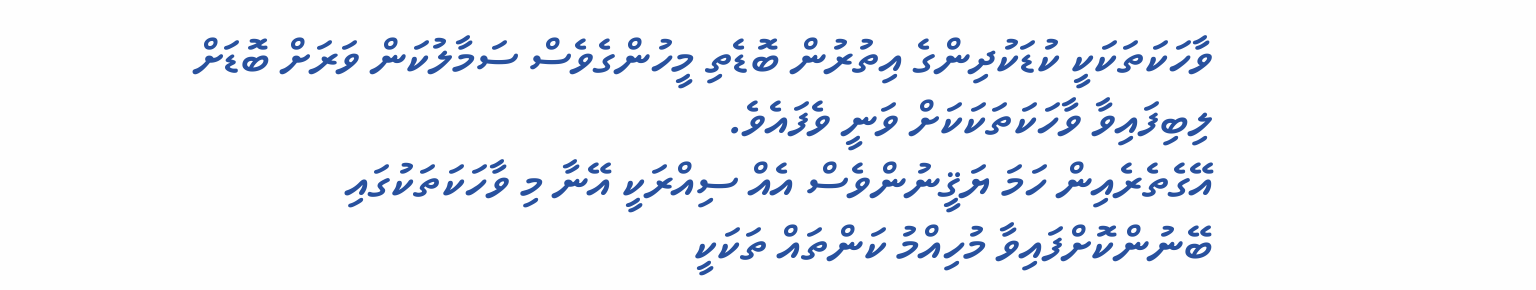ވާހަކަތަކަކީ ކުޑަކުދިންގެ އިތުރުން ބޮޑެތި މީހުންގެވެސް ސަމާލުކަން ވަރަށް ބޮޑަށް ލިބިފައިވާ ވާހަކަތަކަކަށް ވަނީ ވެފައެވެ.
އޭގެތެރެއިން ހަމަ ޔަޤީނުންވެސް އެއް ސިއްރަކީ އޭނާ މި ވާހަކަތަކުގައި ބޭނުންކޮށްފައިވާ މުހިއްމު ކަންތައް ތަކަކީ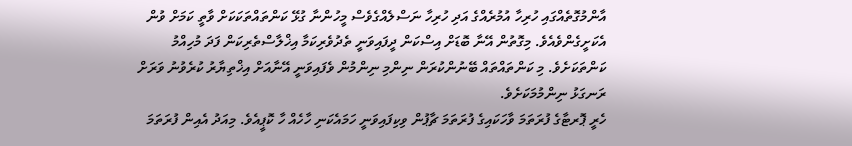އާންމުގޮތެއްގައި ހުރިހާ އުމުރެއްގެ އަދި ހުރިހާ ނަސްލެއްގެވެސް މީހުންނާ ގުޅޭ ކަންތައްތަކަކަށް ވާތީ ކަމަށް ވުން އެކަށީގެންވެއެވެ. މިގޮތުން އޭނާ ބޮޑަށް އިސްކަން ދީފައިވަނީ ތެދުވެރިކަމާ އިޚްލާސްތެރިކަން ފަދަ މުހިއްމު ކަންތަކަށެވެ. މި ކަންތައްތައް ބޭނުންކުރަން ނިންމި ނިންމުން ވެފައިވަނީ އޭނާއަށް އިޚްތިޔާރު ކުރެވުނު ވަރަށް ރަނގަޅު ނިންމުމަކަށެވެ.
ހެރީ ޕޮރޓާގެ ފުރަތަމަ ވާހަކައިގެ ފުރަތަމަ ޗާޕުން ވިކިފައިވަނީ ހަމައެކަނި ހާހެއް ހާ ކޮޕީއެވެ. މިއަދު އެއިން ފުރަތަމަ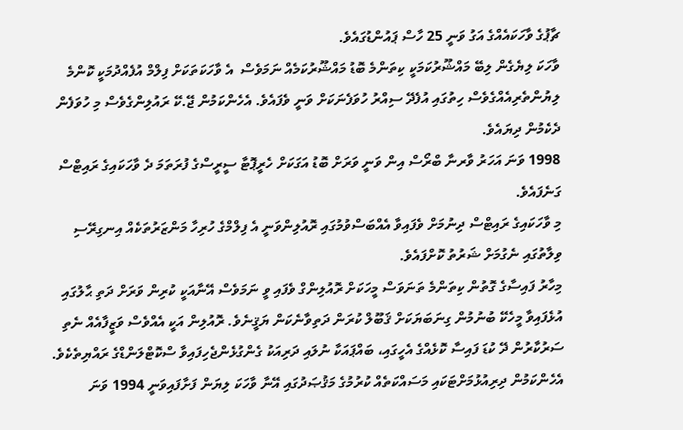ޗާޕުގެ ވާހަކައެއްގެ އަގު ވަނީ 25 ހާސް ޕައުންޑުގައެވެ.
ވާހަކަ ލިޔެގެން ލިބޭ މައްޝޫރުކަމަކީ ކިތަންމެ ބޮޑު މައްޝޫރުކަމެއް ނަމަވެސް  އެ ވާހަކަތަކަށް ފިލްމް އުފެއްދުމަކީ ކޮންމެ ލިޔުންތެރިއެއްގެވެސް ހިތުގައި އުފެދޭ ސިއްރު ހުވަފެނަކަށް ވަނީ ވެފައެވެ. އެހެންކަމުން ޖޭ.ކޭ ރައުލިންގެވެސް މި ހުވަފެން ދެކެމުން ދިޔައެވެ.
1998 ވަނަ އަހަރު ވާރނާ ބްރޯސް އިން ވަނީ ވަރަށް ބޮޑު އަގަކަށް ހެރީޕޮޓާ ސީރީސްގެ ފުރަތަމަ ދެ ވާހަކައިގެ ރައިޓްސް ގަނެފައެވެ.
މި ވާހަކައިގެ ރައިޓްސް ދިނުމަށް ވެފައިވާ އެއްބަސްވުމުގައި ރޮއުލިންވަނީ އެ ފިލްމްގެ ހުރިހާ މަންޒަރުތަކެއް އިނގިރޭސި ވިލާތުގައި ނެގުމަށް ޝަރުތު ކޮށްފައެވެ.
މިހާރު ފައިސާގެ ގޮތުން ކިތަންމެ ތަނަވަސް މީހަކަށް ރޮއުލިންގް ވެފައި ވީ ނަމަވެސް އޭނާއަކީ ކުރިން ވަރަށް ދަތި ޙާލުގައި އުޅެފައިވާ މީހެކޭ ބުނުމުން ގިނަބަޔަކަށް ޤަބޫލް ކުރަން ދަތިވާނެކަން ޔަޤީނެވެ. ރޮއުލިން އަކީ އެއްވެސް ވަޒީފާއެއް ނެތި ސަރުކާރުން ދޭ ކުޑަ ފައިސާ ކޮޅެއްގެ އެހީގައި، ބައްޕައަކާ ނުލައި ދަރިއަކު ގެންގުޅެންޖެހިފައިވާ ސްކޮޓްލަންޑްގެ ރައްޔިތެކެވެ. އެހެންކަމުން ދިރިއުޅުމަށްޓަކައި މަސައްކަތެއް ކުރުމުގެ މަޤުޞަދުގައި އޭނާ ވާހަކަ ލިޔަން ފަށާފައިވަނީ 1994 ވަނަ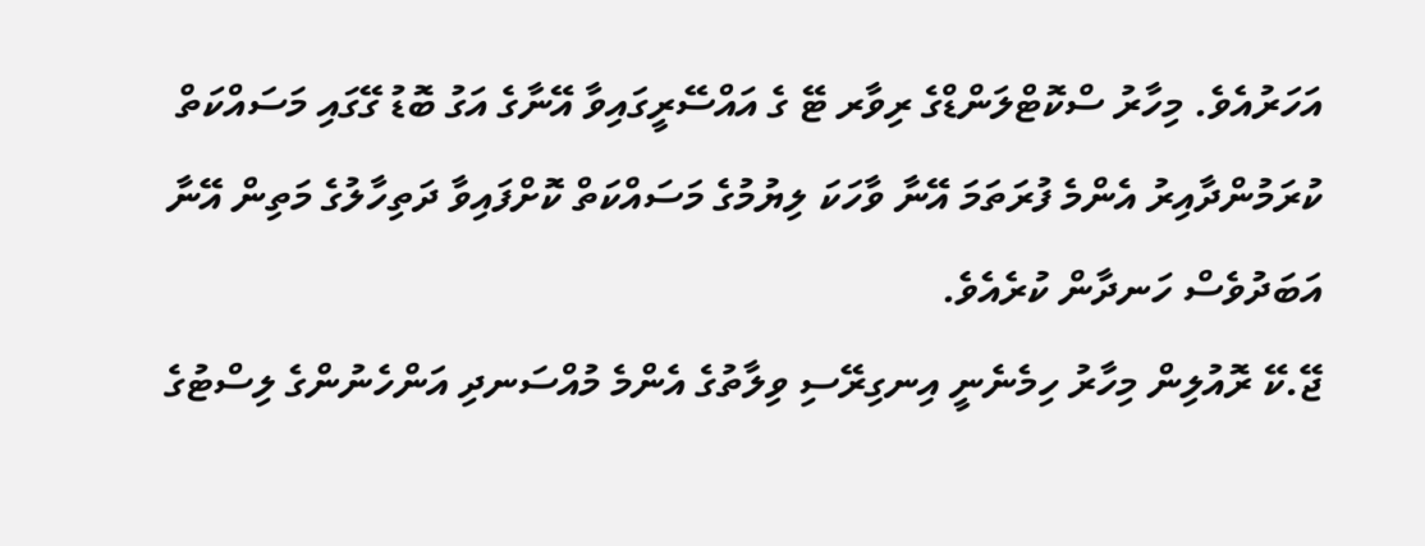އަހަރުއެވެ. މިހާރު ސްކޮޓްލަންޑްގެ ރިވާރ ޓޭ ގެ އައްސޭރީގައިވާ އޭނާގެ އަގު ބޮޑު ގޭގައި މަސައްކަތް ކުރަމުންދާއިރު އެންމެ ފުރަތަމަ އޭނާ ވާހަކަ ލިޔުމުގެ މަސައްކަތް ކޮށްފައިވާ ދަތިހާލުގެ މަތިން އޭނާ އަބަދުވެސް ހަނދާން ކުރެއެވެ.
ޖޭ.ކޭ ރޮއުލިން މިހާރު ހިމެނެނީ އިނގިރޭސި ވިލާތުގެ އެންމެ މުއްސަނދި އަންހެނުންގެ ލިސްޓުގެ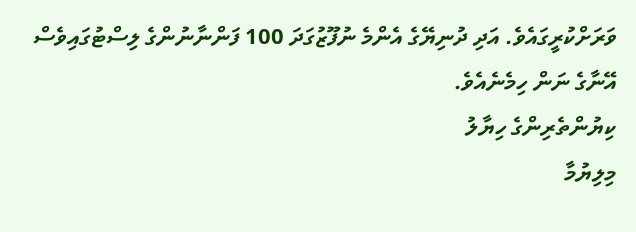ވަރަށްކުރީގައެވެ. އަދި ދުނިޔޭގެ އެންމެ ނުފޫޒުގަދަ 100 ފަންނާނުންގެ ލިސްޓުގައިވެސް އޭނާގެ ނަން ހިމެނެއެވެ.
ކިޔުންތެރިންގެ ހިޔާލު
މިލިޔުމާ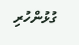ގުޅުންހުރި